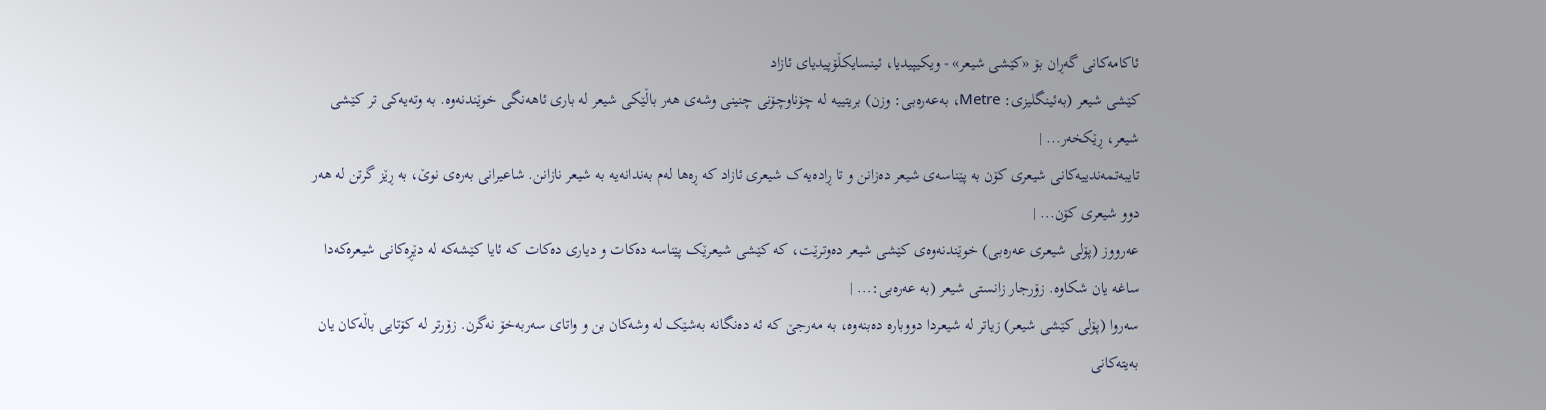ئاکامەکانی گەڕان بۆ «کێشی شیعر» - ویکیپیدیا، ئینسایکڵۆپیدیای ئازاد
کێشی شیعر (بەئینگلیزی: Metre، بەعەرەبی: وزن) بریتییە لە چۆناوچۆنی چنینی وشەی ھەر باڵێکی شیعر لە باری ئاھەنگی خوێندنەوە. بە وتەیەکی تر کێشی شیعر، ڕێکخەر... |
تایبەتمەندییەکانی شیعری کۆن بە پێناسەی شیعر دەزانن و تا ڕادەیەک شیعری ئازاد کە ڕەھا لەم بەندانەیە بە شیعر نازانن. شاعیرانی بەرەی نوێ، بە ڕێز گرتن لە ھەر دوو شیعری کۆن... |
عەرووز (پۆلی شیعری عەرەبی) خوێندنەوەی کێشی شیعر دەوترێت، کە کێشی شیعرێک پێناسە دەکات و دیاری دەکات کە ئایا کێشەکە لە دێڕەکانی شیعرەکەدا ساغە یان شکاوە. زۆرجار زانستی شیعر (بە عەرەبی:... |
سەروا (پۆلی کێشی شیعر) زیاتر لە شیعردا دووبارە دەبنەوە، بە مەرجێ کە ئە دەنگانە بەشێک لە وشەکان بن و واتای سەربەخۆ نەگرن. زۆرتر لە کۆتایی باڵەکان یان بەیتەکانی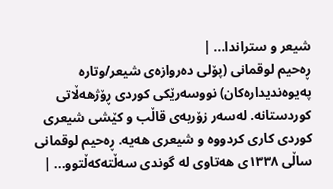شیعر و ستراندا... |
ڕەحیم لوقمانی (پۆلی دەروازەی شیعر/وتارە پەیوەندیدارەکان) نووسەرێکی کوردی ڕۆژھەڵاتی کوردستانە. لەسەر زۆربەی قاڵب و کێشی شیعری کوردی کاری کردووە و شیعری ھەیە. ڕەحیم لوقمانی ساڵی ١٣٣٨ی ھەتاوی لە گوندی سەڵتەکەڵتوو... |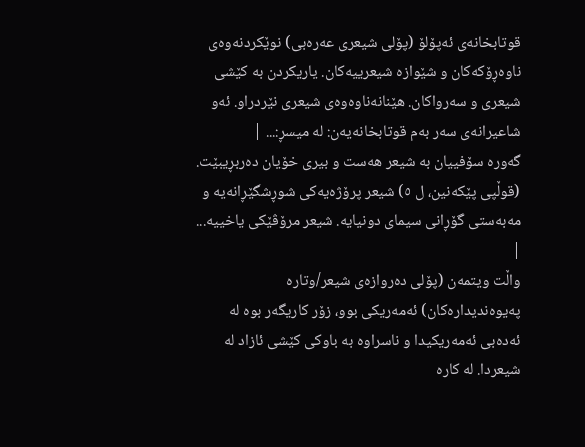قوتابخانەی ئەپۆلۆ (پۆلی شیعری عەرەبی) نوێکردنەوەی ناوەڕۆکەکان و شێوازە شیعرییەکان. یاریکردن بە کێشی شیعری و سەرواکان. هێنانەناوەوەی شیعری نێردراو. ئەو شاعیرانەی سەر بەم قوتابخانەیەن: لە میسڕ:... |
گەورە سۆفییان بە شیعر ھەست و بیری خۆیان دەربڕیبێت. (قوڵپی پێکەنین، ل ٥) شیعر پرۆژەیەکی شوڕشگێڕانەیە و مەبەستی گۆڕانی سیمای دونیایە. شیعر مرۆڤێکی یاخییە... |
واڵت ویتمەن (پۆلی دەروازەی شیعر/وتارە پەیوەندیدارەکان) ئەمەریکی بوو، زۆر کاریگەر بوە لە ئەدەبی ئەمەریکیدا و ناسراوە بە باوکی کێشی ئازاد لە شیعردا. لە کارە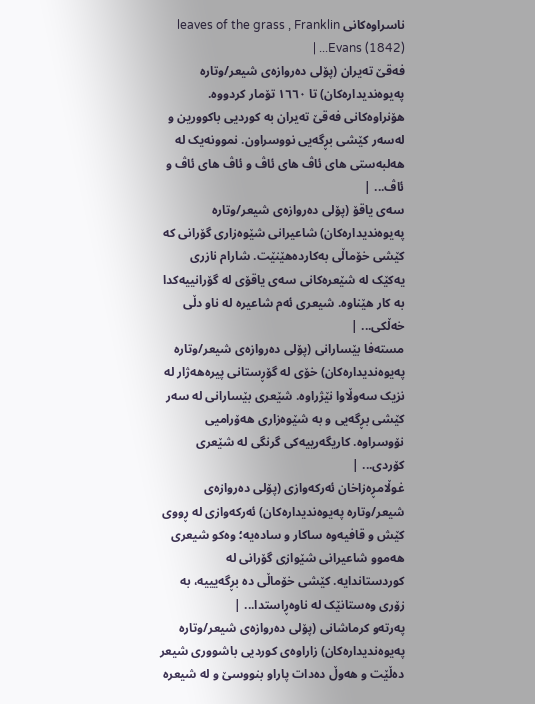ناسراوەکانی leaves of the grass , Franklin Evans (1842)... |
فەقێ تەیران (پۆلی دەروازەی شیعر/وتارە پەیوەندیدارەکان) تا ١٦٦٠ تۆمار کردووە. ھۆنراوەکانی فەقێ تەیران بە کوردیی باکوورین و لەسەر کێشی بڕگەیی نووسراون. نموونەیک لە ھەلبەستی ھای ئاڤ ھای ئاڤ و ئاڤ ھای ئاڤ و ئاڤ... |
سەی یاقۆ (پۆلی دەروازەی شیعر/وتارە پەیوەندیدارەکان) شاعیرانی شێوەزاری گۆرانی کە کێشی خۆماڵی بەکاردەھێنێت. شارام نازری یەکێک لە شێعرەکانی سەی یاقۆی لە گۆرانییەکدا بە کار ھێناوە. شیعری ئەم شاعیرە لە ناو دڵی خەڵکی... |
مستەفا بێسارانی (پۆلی دەروازەی شیعر/وتارە پەیوەندیدارەکان) خۆی لە گۆڕستانی پیرەھەژار لە نزیک سەوڵاوا نێژراوە. شێعری بێسارانی لە سەر کێشی بڕگەیی و بە شێوەزاری ھەۆرامیی نۆوسراوە. کاریگەرییەکی گرنگی لە شێعری کۆردی... |
غوڵامڕەزاخان ئەرکەوازی (پۆلی دەروازەی شیعر/وتارە پەیوەندیدارەکان) ئەرکەوازی لە ڕووی کێش و قافیەوە ساکار و سادەیە؛ وەکو شیعری ھەموو شاعیرانی شێوازی گۆرانی لە کوردستاندایە. کێشی خۆماڵی دە بڕگەیییە، بە زۆری وەستانێک لە ناوەڕاستدا... |
پەرتەو کرماشانی (پۆلی دەروازەی شیعر/وتارە پەیوەندیدارەکان) زاراوەی کوردیی باشووری شیعر دەڵێت و ھەوڵ دەدات پاراو بنووسێ و لە شیعرە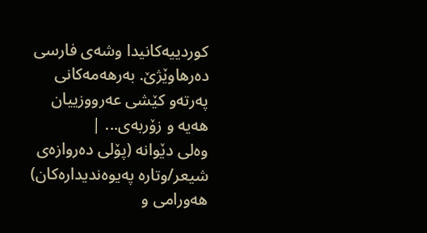کوردییەکانیدا وشەی فارسی دەرھاوێژێ. بەرھەمەکانی پەرتەو کێشی عەرووزییان ھەیە و زۆربەی... |
وەلی دێوانە (پۆلی دەروازەی شیعر/وتارە پەیوەندیدارەکان) هەورامی و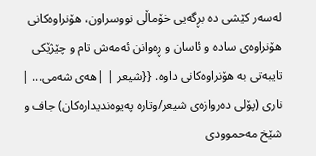لەسەر کێشی دە بڕگەیی خۆماڵی نووسراون، هۆنراوەکانی هۆنراوەی سادە و ئاسان و ڕەوانن ئەمەش تام و چێژێکی تایبەتی بە هۆنراوەکانی داوە. {{شیعر | |ھەی شەمی... |
ناری (پۆلی دەروازەی شیعر/وتارە پەیوەندیدارەکان) جاف و شێخ مەحموودی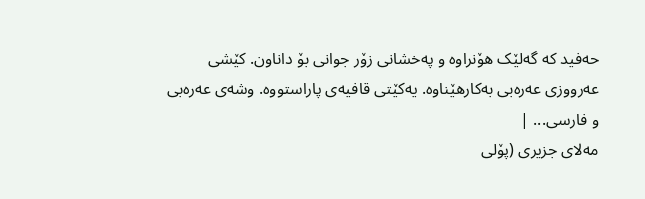حەفید کە گەلێک ھۆنراوە و پەخشانی زۆر جوانی بۆ داناون. کێشی عەرووزی عەرەبی بەکارھێناوە. یەکێتی قافیەی پاراستووە. وشەی عەرەبی و فارسی... |
مەلای جزیری (پۆلی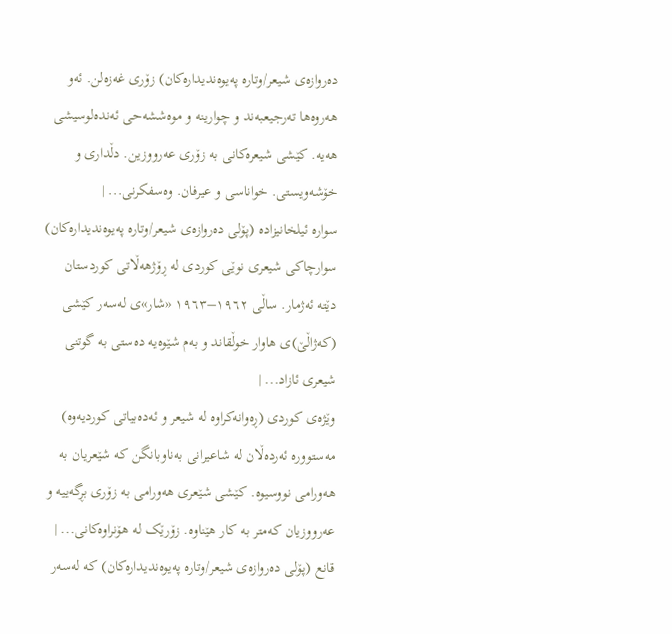دەروازەی شیعر/وتارە پەیوەندیدارەکان) زۆری غەزەلن. ئەو ھەروەھا تەرجیعبەند و چوارینە و موەششەحی ئەندەلوسیشی ھەیە. کێشی شیعرەکانی بە زۆری عەرووزین. دڵداری و خۆشەویستی. خواناسی و عیرفان. وەسفکرنی... |
سوارە ئیلخانیزادە (پۆلی دەروازەی شیعر/وتارە پەیوەندیدارەکان) سوارچاکی شیعری نوێی کوردی لە ڕۆژھەڵاتی کوردستان دێتە ئەژمار. ساڵی ١٩٦٢–١٩٦٣ «شار»ی لەسەر کێشی (کەژاڵێ)ی ھاوار خوڵقاند و بەم شێوەیە دەستی بە گوتنی شیعری ئازاد... |
وێژەی کوردی (ڕەوانەکراوە لە شیعر و ئەدەبیاتی کوردیەوە) مەستوورە ئەردەڵان لە شاعیرانی بەناوبانگن کە شێعریان بە ھەورامی نووسیوە. کێشی شێعری ھەورامی بە زۆری بڕگەییە و عەرووزیان کەمتر بە کار ھێناوە. زۆرێک لە ھۆنراوەکانی... |
قانع (پۆلی دەروازەی شیعر/وتارە پەیوەندیدارەکان) کە لەسەر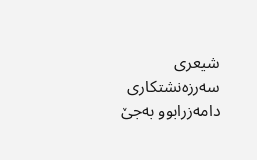شیعری سەرزەنشتکاری دامەزرابوو بەجێ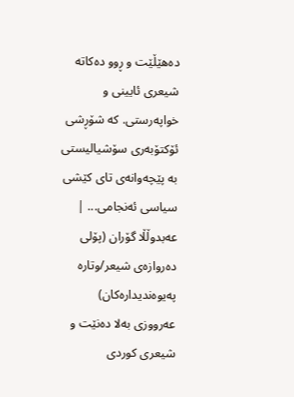دەھێڵێت و ڕوو دەکاتە شیعری ئایینی و خواپەرستی. کە شۆڕشی ئۆکتۆبەری سۆشیالیستی بە پێچەوانەی تای کێشی سیاسی ئەنجامی... |
عەبدوڵڵا گۆران (پۆلی دەروازەی شیعر/وتارە پەیوەندیدارەکان) عەرووزی بەلا دەنێت و شیعری کوردی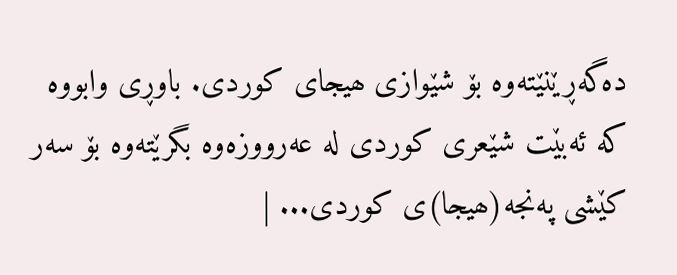دەگەڕێنێتەوە بۆ شێوازی ھیجای کوردی. باوڕی وابووە کە ئەبێت شێعری کوردی لە عەرووزەوە بگرێتەوە بۆ سەر کێشی پەنجە(ھیجا)ی کوردی... |